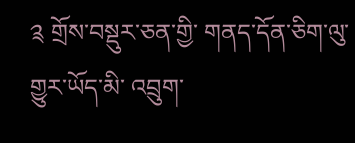༉ གྲོས་བསྡུར་ཅན་གྱི་ གནད་དོན་ཅིག་ལུ་ གྱུར་ཡོད་མི་ འབྲུག་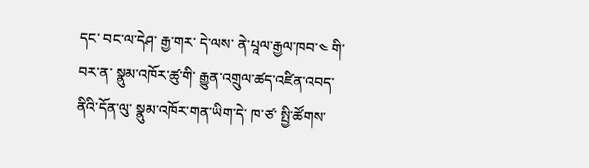དང་ བང་ལ་དེཤ་ རྒྱ་གར་ དེ་ལས་ ནེ་པཱལ་རྒྱལ་ཁབ་༤ གི་བར་ན་ སྣུམ་འཁོར་ཚུ་གི་ རྒྱུན་འགྲུལ་ཚད་འཛིན་འབད་ནིའི་དོན་ལུ་ སྣུམ་འཁོར་གན་ཡིག་དེ་ ཁ་ཙ་ སྤྱི་ཚོགས་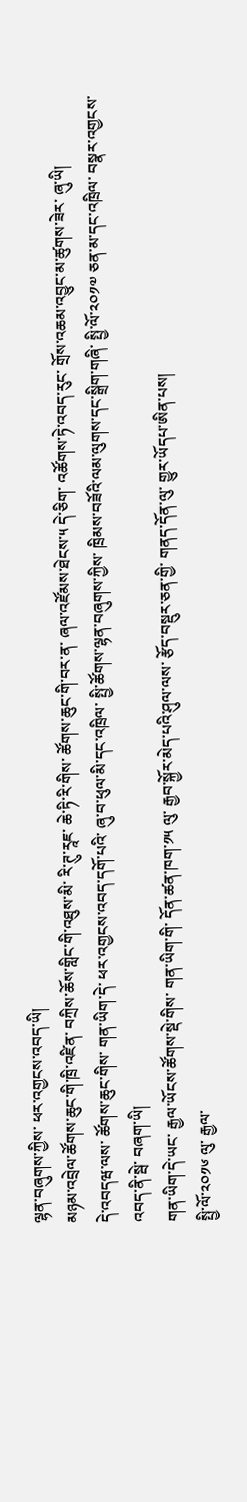ལྷན་བཞུགས་ཀྱིས་ ཕར་འགྱངས་འབད་ཡི།
མཉམ་འབྲེལ་ཚོགས་ཆུང་གི་ཁྲི་འཛིན་ བཀྲིས་ཆོས་གླིང་གི་འཐུས་མི་ རི་ཊུ་རཱཇ་ ཆེ་ཏི་རི་གིས་ ཚོགས་ཆུང་གི་བར་ན་ ཞལ་འཛོམས་ཐེངས་༥ དེ་ཅིག་ འཚོགས་ཏེ་འབད་རུང་ གྲོས་འཆམ་འབྱུང་མ་ཚུགས་ཟེར་ ཞུ་ཡི།
དེ་འབདཝ་ལས་ ཚོགས་ཆུང་གིས་ གན་ཡིག་དེ་ ཕར་འགྱངས་འབད་དགོ་པའི་ ཞུ་བ་ཕུལ་མི་དང་འཁྲིལ་ སྤྱི་ཚོགས་ལྷན་བཞུགས་ཀྱིས་ ཁྲིམས་བཟོའི་ལམ་ལུགས་དང་སྒྲིག་གཞི་ སྤྱི་ལོ་༢༠༡༧ ཅན་མ་དང་འཁྲིལ་ བསྣར་འགྱངས་འབད་ནི་སྦེ་ བཞག་ཡི།
གན་ཡིག་དེ་ཡང་ རྒྱལ་ཡོངས་ཚོགས་སྡེ་གིས་ གན་ཡིག་གི་ དོན་ཚན་ཁག་༡༥ ལུ་ རྒྱབ་སྐྱོར་མེད་པའི་ཤུལ་ལས་ རྩོད་བསྡུར་ཅན་གྱི་ གནད་དོན་ལུ་ གྱུར་ཡོདཔ་ཨིན་པས།
སྤྱི་ལོ་༢༠༡༦ ལུ་ རྒྱལ་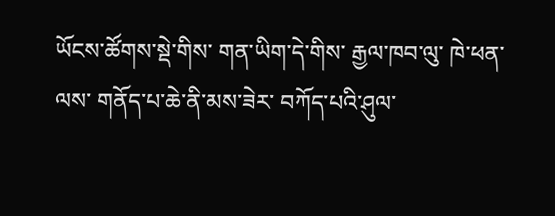ཡོངས་ཚོགས་སྡེ་གིས་ གན་ཡིག་དེ་གིས་ རྒྱལ་ཁབ་ལུ་ ཁེ་ཕན་ལས་ གནོད་པ་ཆེ་ནི་མས་ཟེར་ བཀོད་པའི་ཤུལ་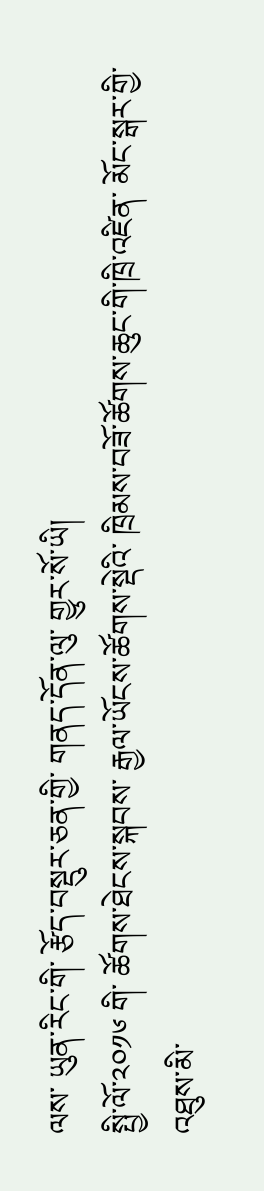ལས་ ཡུན་རིང་གི་ རྩོད་བསྡུར་ཅན་གྱི་ གནད་དོན་ལུ་ གྱུར་སོ་ཡི།
སྤྱི་ལོ་༢༠༡༦ གི་ ཚོགས་ཐེངས་སྐབས་ རྒྱལ་ཡོངས་ཚོགས་སྡེའི་ ཁྲིམས་བཟོ་ཚོགས་ཆུང་གི་ཁྲི་འཛིན་ མོང་སྒར་གྱི་འཐུས་མི་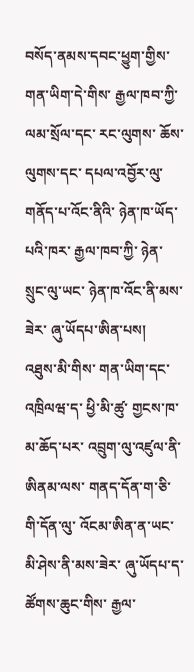བསོད་ནམས་དབང་ཕྱུག་གྱིས་ གན་ཡིག་དེ་གིས་ རྒྱལ་ཁབ་ཀྱི་ ལམ་སྲོལ་དང་ རང་ལུགས་ ཆོས་ལུགས་དང་ དཔལ་འབྱོར་ལུ་ གནོད་པ་འོང་ནིའི་ ཉེན་ཁ་ཡོད་པའི་ཁར་ རྒྱལ་ཁབ་ཀྱི་ ཉེན་སྲུང་ལུ་ཡང་ ཉེན་ཁ་འོང་ནི་མས་ཟེར་ ཞུ་ཡོདཔ་ཨིན་པས།
འཐུས་མི་གིས་ གན་ཡིག་དང་འཁྲིལཝ་ད་ ཕྱི་མི་ཚུ་ གྱངས་ཁ་མ་ཆོད་པར་ འབྲུག་ལུ་འཛུལ་ནི་ཨིནམ་ལས་ གནད་དོན་ག་ཅི་གི་དོན་ལུ་ འོངམ་ཨིན་ན་ཡང་ མི་ཤེས་ནི་མས་ཟེར་ ཞུ་ཡོདཔ་ད་ ཚོགས་ཆུང་གིས་ རྒྱལ་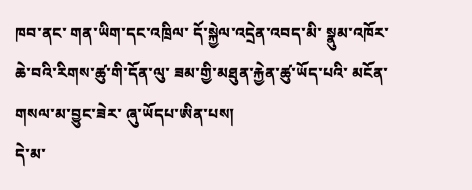ཁབ་ནང་ གན་ཡིག་དང་འཁྲིལ་ དོ་སྐྱེལ་འདྲེན་འབད་མི་ སྣུམ་འཁོར་ཆེ་བའི་རིགས་ཚུ་གི་དོན་ལུ་ ཟམ་གྱི་མཐུན་རྐྱེན་ཚུ་ཡོད་པའི་ མངོན་གསལ་མ་བྱུང་ཟེར་ ཞུ་ཡོདཔ་ཨིན་པས།
དེ་མ་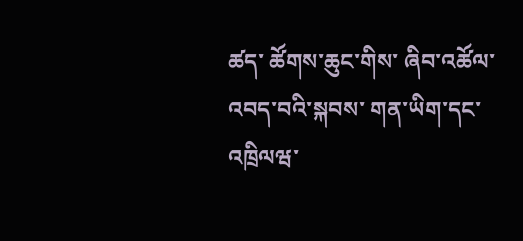ཚད་ ཚོགས་ཆུང་གིས་ ཞིབ་འཚོལ་འབད་བའི་སྐབས་ གན་ཡིག་དང་འཁྲིལཝ་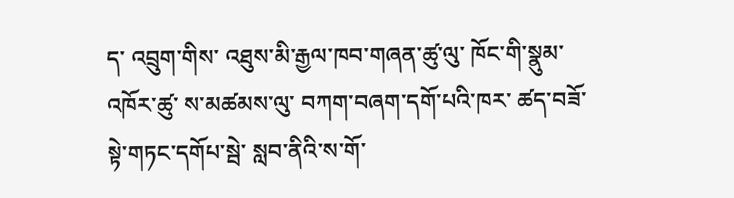ད་ འབྲུག་གིས་ འཐུས་མི་རྒྱལ་ཁབ་གཞན་ཚུ་ལུ་ ཁོང་གི་སྣུམ་འཁོར་ཚུ་ ས་མཚམས་ལུ་ བཀག་བཞག་དགོ་པའི་ཁར་ ཚད་བཟོ་སྟེ་གཏང་དགོཔ་སྦེ་ སླབ་ནིའི་ས་གོ་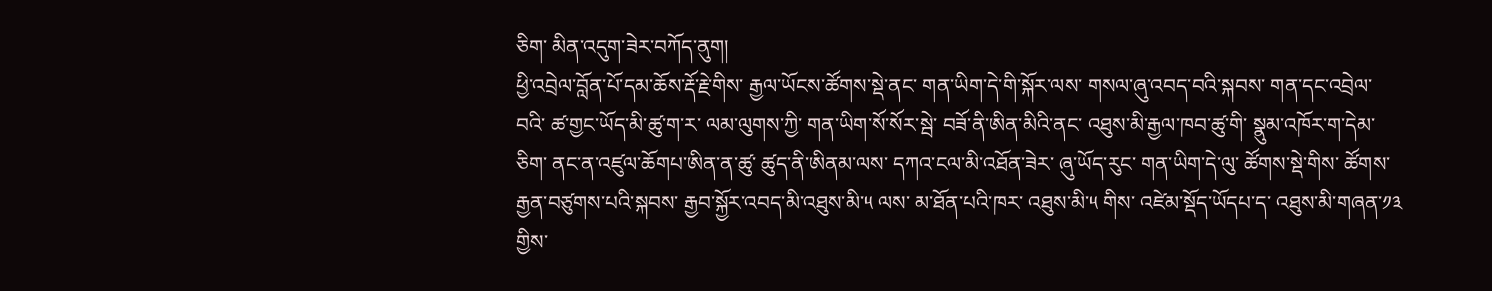ཅིག་ མིན་འདུག་ཟེར་བཀོད་ནུག།
ཕྱི་འབྲེལ་བློན་པོ་དམ་ཆོས་རྡོ་རྗེ་གིས་ རྒྱལ་ཡོངས་ཚོགས་སྡེ་ནང་ གན་ཡིག་དེ་གི་སྐོར་ལས་ གསལ་ཞུ་འབད་བའི་སྐབས་ གན་དང་འབྲེལ་བའི་ ཚ་གྱང་ཡོད་མི་ཚུ་ག་ར་ ལམ་ལུགས་ཀྱི་ གན་ཡིག་སོ་སོར་སྦེ་ བཟོ་ནི་ཨིན་མིའི་ནང་ འཐུས་མི་རྒྱལ་ཁབ་ཚུ་གི་ སྣུམ་འཁོར་ག་དེམ་ཅིག་ ནང་ན་འཛུལ་ཆོགཔ་ཨིན་ན་ཚུ་ ཚུད་ནི་ཨིནམ་ལས་ དཀའ་ངལ་མི་འཐོན་ཟེར་ ཞུ་ཡོད་རུང་ གན་ཡིག་དེ་ལུ་ ཚོགས་སྡེ་གིས་ ཚོགས་རྒྱན་བཙུགས་པའི་སྐབས་ རྒྱབ་སྐྱོར་འབད་མི་འཐུས་མི་༥ ལས་ མ་ཐོན་པའི་ཁར་ འཐུས་མི་༥ གིས་ འཛེམ་སྡོད་ཡོདཔ་ད་ འཐུས་མི་གཞན་༡༣ གྱིས་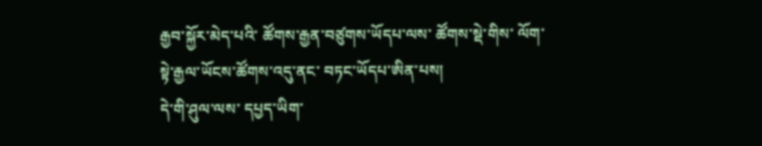རྒྱབ་སྐྱོར་མེད་པའི་ ཚོགས་རྒྱན་བཙུགས་ཡོདཔ་ལས་ ཚོགས་སྡེ་གིས་ ལོག་སྟེ་རྒྱལ་ཡོངས་ཚོགས་འདུ་ནང་ བཏང་ཡོདཔ་ཨིན་པས།
དེ་གི་ཤུལ་ལས་ དཔྱད་ཡིག་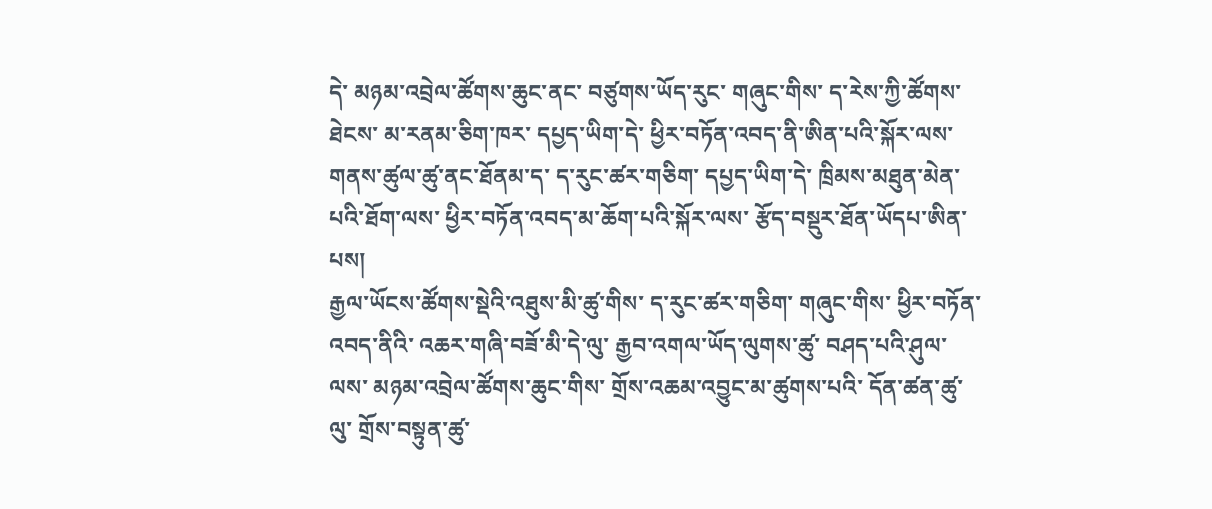དེ་ མཉམ་འབྲེལ་ཚོགས་ཆུང་ནང་ བཙུགས་ཡོད་རུང་ གཞུང་གིས་ ད་རེས་ཀྱི་ཚོགས་ཐེངས་ མ་རནམ་ཅིག་ཁར་ དཔྱད་ཡིག་དེ་ ཕྱིར་བཏོན་འབད་ནི་ཨིན་པའི་སྐོར་ལས་ གནས་ཚུལ་ཚུ་ནང་ཐོནམ་ད་ ད་རུང་ཚར་གཅིག་ དཔྱད་ཡིག་དེ་ ཁྲིམས་མཐུན་མེན་པའི་ཐོག་ལས་ ཕྱིར་བཏོན་འབད་མ་ཆོག་པའི་སྐོར་ལས་ རྩོད་བསྡུར་ཐོན་ཡོདཔ་ཨིན་པས།
རྒྱལ་ཡོངས་ཚོགས་སྡེའི་འཐུས་མི་ཚུ་གིས་ ད་རུང་ཚར་གཅིག་ གཞུང་གིས་ ཕྱིར་བཏོན་འབད་ནིའི་ འཆར་གཞི་བཟོ་མི་དེ་ལུ་ རྒྱབ་འགལ་ཡོད་ལུགས་ཚུ་ བཤད་པའི་ཤུལ་ལས་ མཉམ་འབྲེལ་ཚོགས་ཆུང་གིས་ གྲོས་འཆམ་འབྱུང་མ་ཚུགས་པའི་ དོན་ཚན་ཚུ་ལུ་ གྲོས་བསྟུན་ཚུ་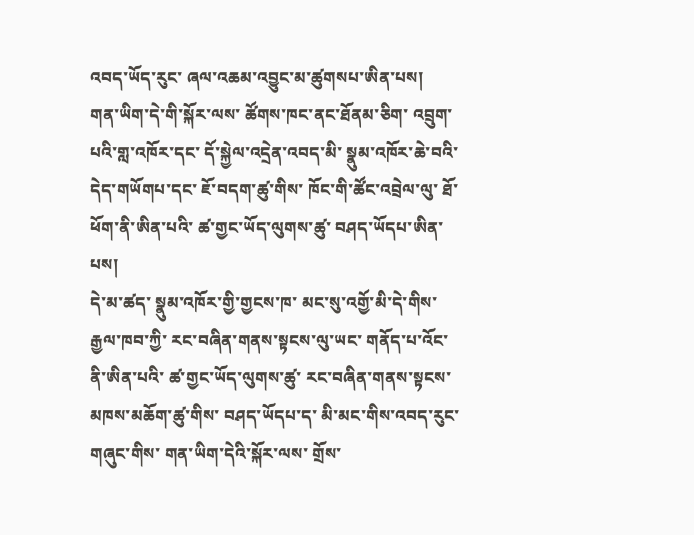འབད་ཡོད་རུང་ ཞལ་འཆམ་འབྱུང་མ་ཚུགསཔ་ཨིན་པས།
གན་ཡིག་དེ་གི་སྐོར་ལས་ ཚོགས་ཁང་ནང་ཐོནམ་ཅིག་ འབྲུག་པའི་གླ་འཁོར་དང་ དོ་སྐྱེལ་འདྲེན་འབད་མི་ སྣུམ་འཁོར་ཆེ་བའི་ དེད་གཡོགཔ་དང་ ཇོ་བདག་ཚུ་གིས་ ཁོང་གི་ཚོང་འབྲེལ་ལུ་ ཐོ་ཕོག་ནི་ཨིན་པའི་ ཚ་གྱང་ཡོད་ལུགས་ཚུ་ བཤད་ཡོདཔ་ཨིན་པས།
དེ་མ་ཚད་ སྣུམ་འཁོར་གྱི་གྱངས་ཁ་ མང་སུ་འགྱོ་མི་དེ་གིས་ རྒྱལ་ཁབ་ཀྱི་ རང་བཞིན་གནས་སྟངས་ལུ་ཡང་ གནོད་པ་འོང་ནི་ཨིན་པའི་ ཚ་གྱང་ཡོད་ལུགས་ཚུ་ རང་བཞིན་གནས་སྟངས་མཁས་མཆོག་ཚུ་གིས་ བཤད་ཡོདཔ་ད་ མི་མང་གིས་འབད་རུང་ གཞུང་གིས་ གན་ཡིག་དེའི་སྐོར་ལས་ གྲོས་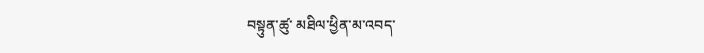བསྟུན་ཚུ་ མཐིལ་ཕྱིན་མ་འབད་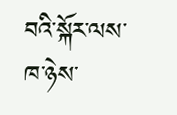བའི་སྐོར་ལས་ ཁ་ཉེས་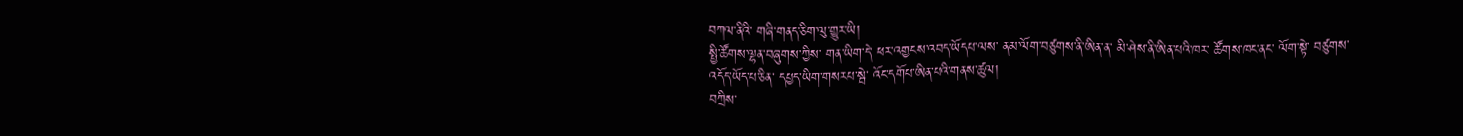བཀལ་ནིའི་ གཞི་གནད་ཅིག་ལུ་གྱུར་ཡི།
སྤྱི་ཚོགས་ལྷན་བཞུགས་ཀྱིས་ གན་ཡིག་དེ་ ཕར་འགྱངས་འབད་ཡོདཔ་ལས་ ནམ་ལོག་བཙུགས་ནི་ཨིན་ན་ མི་ཤེས་ནི་ཨིན་པའི་ཁར་ ཚོགས་ཁང་ནང་ ལོག་སྟེ་ བཙུགས་འདོད་ཡོད་པ་ཅིན་ དཔྱད་ཡིག་གསརཔ་སྦེ་ འོང་དགོཔ་ཨིན་པའི་གནས་ཚུལ།
བཀྲིས་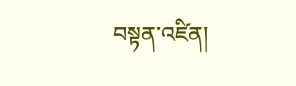བསྟན་འཛིན།